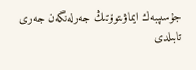جۇسىپبەك ايماۋىتوۆتىڭ جەرلەنگەن جەرى تابىلدى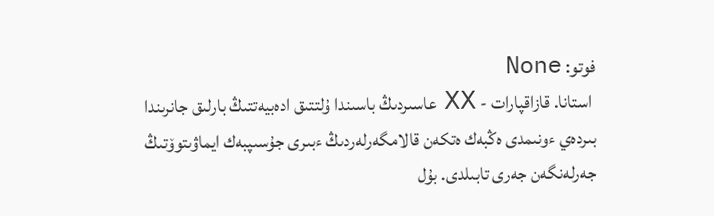فوتو: None
 استانا. قازاقپارات - ⅩⅩ  عاسىردىڭ باسىندا ۇلتتىق ادەبيەتتىڭ بارلىق جانرىندا بىردەي ءونىمدى ەڭبەك ەتكەن قالامگەرلەردىڭ ءبىرى جۇسىپبەك ايماۋىتوۆتىڭ جەرلەنگەن جەرى تابىلدى. بۇل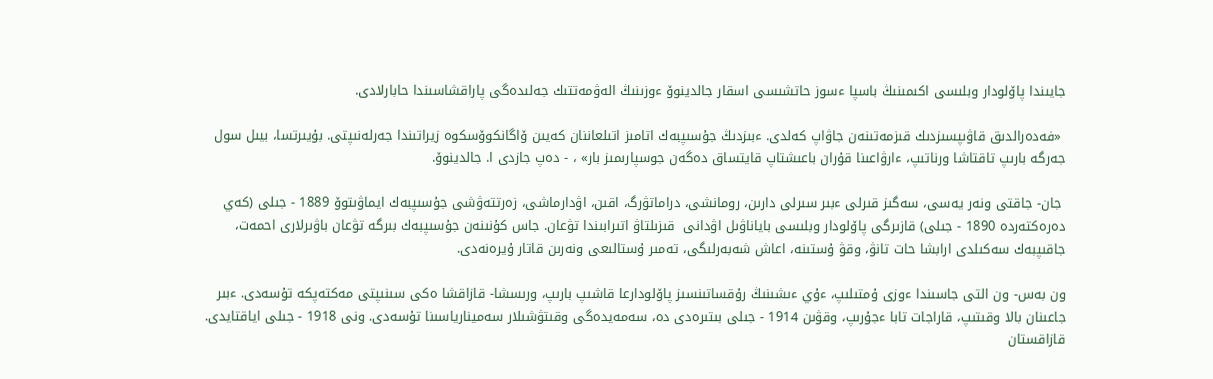جايىندا پاۆلودار وبلىسى اكىمىنىڭ باسپا ءسوز حاتشىسى اسقار جالدينوۆ ءوزىنىڭ الەۋمەتتىك جەلىدەگى پاراقشاسىندا حابارلادى.

 «فەدەرالدىق قاۋىپسىزدىك قىزمەتىنەن جاۋاپ كەلدى. ءبىزدىڭ جۇسىپبەك اتامىز اتىلعاننان كەيىن ۆاگانكوۆسكوە زيراتىندا جەرلەنىپتى. بۇيىرتسا، بيىل سول جەرگە بارىپ تاقتاشا ورناتىپ، ءارۋاعىنا قۇران باعىشتاپ قايتساق دەگەن جوسپارىمىز بار» ، - دەپ جازدى ا. جالدينوۆ.

 جان- جاقتى ونەر يەسى، سەگىز قىرلى ءبىر سىرلى دارىن، رومانشى، دراماتۋرگ، اقىن، اۋدارماشى، زەرتتەۋشى جۇسىپبەك ايماۋىتوۆ 1889 - جىلى (كەي دەرەكتەردە 1890 - جىلى) قازىرگى پاۆلودار وبلىسى باياناۋىل اۋدانى  قىزىلتاۋ اتىرابىندا تۋعان. جاس كۇنىنەن جۇسىپبەك بىرگە تۋعان باۋىرلارى احمەت، جاقىپبەك سەكىلدى ارابشا حات تانۋ، وقۋ ۇستىنە، اعاش شەبەرلىگى، تەمىر ۇستالىعى ونەرىن قاتار ۇيرەنەدى.

ون بەس- ون التى جاسىندا ءوزى ۇمتىلىپ، ءۇي ءىشىنىڭ رۇقساتىنسىز پاۆلودارعا قاشىپ بارىپ، ورىسشا- قازاقشا ەكى سىنىپتى مەكتەپكە تۇسەدى. ءبىر جاعىنان بالا وقىتىپ، قاراجات تابا ءجۇرىپ، وقۋىن 1914 - جىلى بىتىرەدى دە، سەمەيدەگى وقىتۋشىلار سەمينارياسىنا تۇسەدى. ونى 1918 - جىلى اياقتايدى. قازاقستان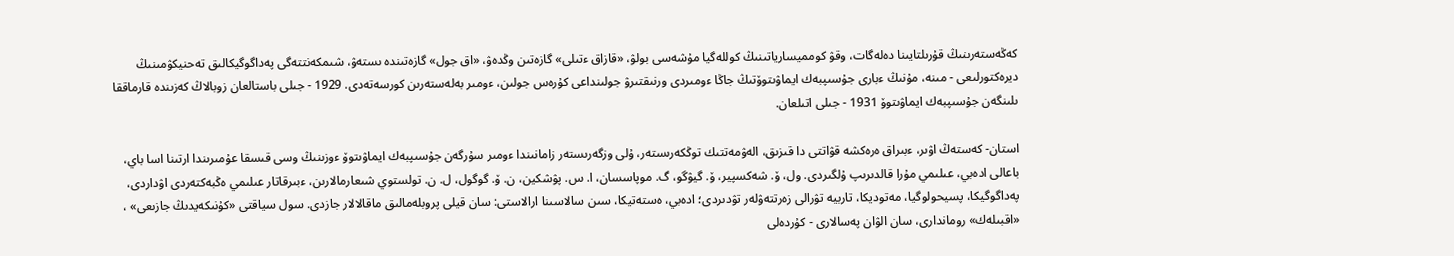كەڭەستەرىنىڭ قۇرىلتايىنا دەلەگات، وقۋ كومميسارياتىنىڭ كوللەگيا مۇشەسى بولۋ، «قازاق ءتىلى» گازەتىن وڭدەۋ، «اق جول» گازەتىندە ىستەۋ، شىمكەنتتەگى پەداگوگيكالىق تەحنيكۋمىنىڭ ديرەكتورلىعى - مىنە، مۇنىڭ ءبارى جۇسىپبەك ايماۋىتوۆتىڭ جاڭا ءومىردى ورنىقتىرۋ جولىنداعى كۇرەس جولىن، ءومىر بەلەستەرىن كورسەتەدى. 1929 - جىلى باستالعان زوبالاڭ كەزىندە قارماققا ىلىنگەن جۇسىپبەك ايماۋىتوۆ 1931 - جىلى اتىلعان.

استان- كەستەڭ اۋىر، ءبىراق ەرەكشە قۋاتتى دا قىزىق، الەۋمەتتىك توڭكەرىستەر، ۇلى وزگەرىستەر زامانىندا ءومىر سۇرگەن جۇسىپبەك ايماۋىتوۆ ءوزىنىڭ وسى قىسقا عۇمىرىندا ارتىنا اسا باي، باعالى ادەبي، عىلىمي مۇرا قالدىرىپ ۇلگىردى. ول، ۆ. شەكسپير، ۆ. گيۋگو، گ. موپاسسان، ا. س. پۋشكين، ن. ۆ. گوگول، ل. ن. تولستوي شىعارمالارىن، ءبىرقاتار عىلىمي ەڭبەكتەردى اۋداردى، پەداگوگيكا، پسيحولوگيا، مەتوديكا، تاربيە تۋرالى زەرتتەۋلەر تۋدىردى؛ ادەبي، ەستەتيكا، سىن سالاسىنا ارالاستى: سان قيلى پروبلەمالىق ماقالالار جازدى. سول سياقتى «كۇنىكەيدىڭ جازىعى» ، «اقبىلەك» روماندارى، سان الۋان پەسالارى - كۇردەلى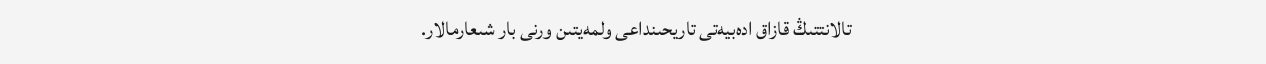تالانتتىڭ قازاق ادەبيەتى تاريحىنداعى ولمەيتىن ورنى بار شىعارمالار.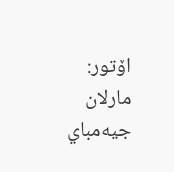اۆتور: مارلان جيەمباي